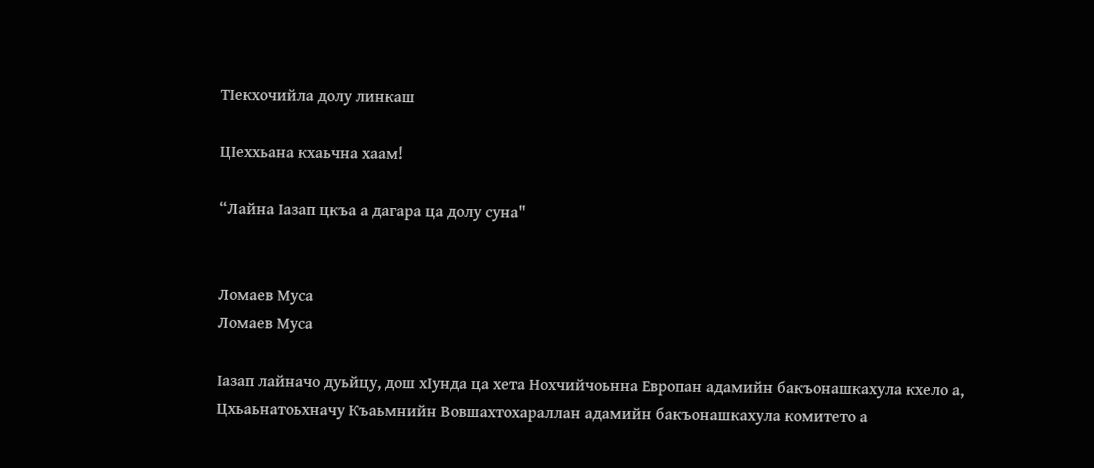ТIекхочийла долу линкаш

ЦIеххьана кхаьчна хаам!

“Лайна Iазап цкъа а дагара ца долу суна"


Ломаев Муса
Ломаев Муса

Iазап лайначо дуьйцу, дош хIунда ца хета Нохчийчоьнна Европан адамийн бакъонашкахула кхело а, Цхьаьнатоьхначу Къаьмнийн Вовшахтохараллан адамийн бакъонашкахула комитето а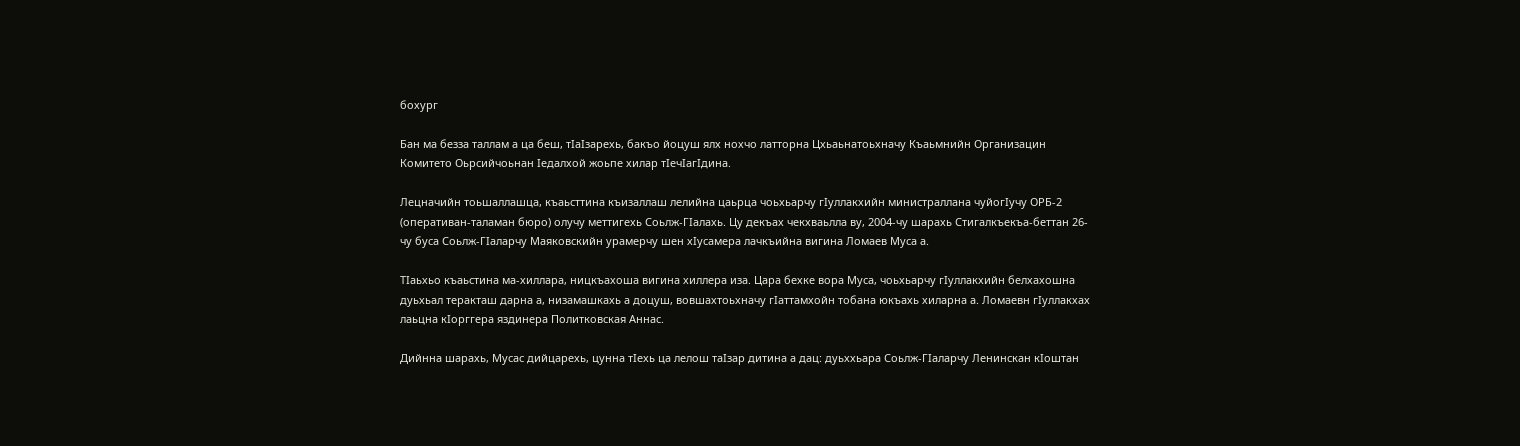бохург

Бан ма безза таллам а ца беш, тIаIзарехь, бакъо йоцуш ялх нохчо латторна Цхьаьнатоьхначу Къаьмнийн Организацин Комитето Оьрсийчоьнан Iедалхой жоьпе хилар тIечIагIдина.

Лецначийн тоьшаллашца, къаьсттина къизаллаш лелийна цаьрца чоьхьарчу гIуллакхийн министраллана чуйогIучу ОРБ-2 (оперативан-таламан бюро) олучу меттигехь Соьлж-ГIалахь. Цу декъах чекхваьлла ву, 2004-чу шарахь Стигалкъекъа-беттан 26-чу буса Соьлж-ГIаларчу Маяковскийн урамерчу шен хIусамера лачкъийна вигина Ломаев Муса а.

ТIаьхьо къаьстина ма-хиллара, ницкъахоша вигина хиллера иза. Цара бехке вора Муса, чоьхьарчу гIуллакхийн белхахошна дуьхьал теракташ дарна а, низамашкахь а доцуш, вовшахтоьхначу гIаттамхойн тобана юкъахь хиларна а. Ломаевн гIуллакхах лаьцна кIорггера яздинера Политковская Аннас.

Дийнна шарахь, Мусас дийцарехь, цунна тIехь ца лелош таIзар дитина а дац: дуьххьара Соьлж-ГIаларчу Ленинскан кIоштан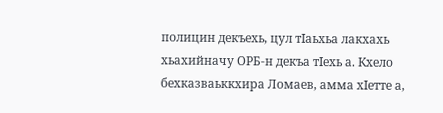полицин декъехь, цул тIаьхьа лакхахь хьахийначу ОРБ-н декъа тIехь а. Кхело бехказваьккхира Ломаев, амма хIетте а,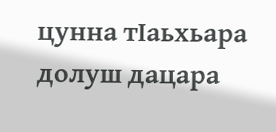цунна тIаьхьара долуш дацара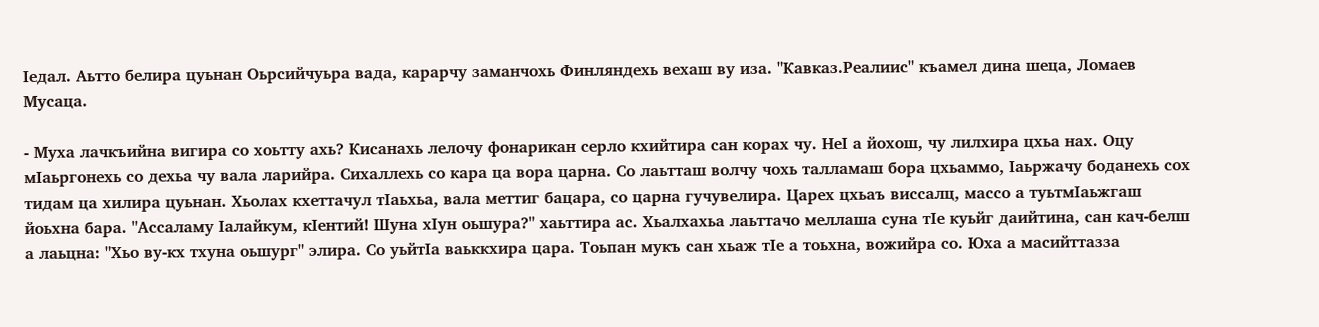Iедал. Аьтто белира цуьнан Оьрсийчуьра вада, карарчу заманчохь Финляндехь вехаш ву иза. "Кавказ.Реалиис" къамел дина шеца, Ломаев Мусаца.

- Муха лачкъийна вигира со хоьтту ахь? Кисанахь лелочу фонарикан серло кхийтира сан корах чу. НеI а йохош, чу лилхира цхьа нах. Оцу мIаьргонехь со дехьа чу вала ларийра. Сихаллехь со кара ца вора царна. Со лаьтташ волчу чохь талламаш бора цхьаммо, Iаьржачу боданехь сох тидам ца хилира цуьнан. Хьолах кхеттачул тIаьхьа, вала меттиг бацара, со царна гучувелира. Царех цхьаъ виссалц, массо а туьтмIаьжгаш йоьхна бара. "Ассаламу Iалайкум, кIентий! Шуна хIун оьшура?" хаьттира ас. Хьалхахьа лаьттачо меллаша суна тIе куьйг даийтина, сан кач-белш а лаьцна: "Хьо ву-кх тхуна оьшург" элира. Со уьйтIа ваьккхира цара. Тоьпан мукъ сан хьаж тIе а тоьхна, вожийра со. Юха а масийттазза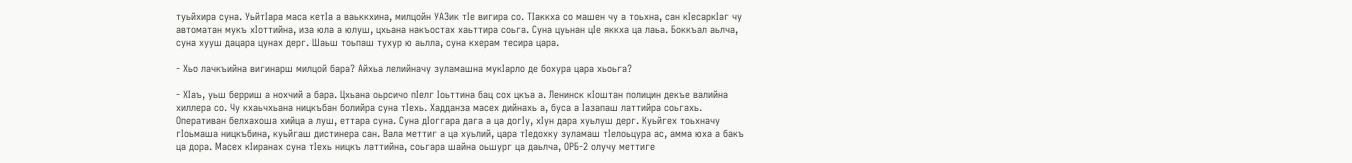туьйхира суна. УьйтIара маса кетIа а ваьккхина, милцойн УАЗик тIе вигира со. ТIаккха со машен чу а тоьхна, сан кIесаркIаг чу автоматан мукъ хIоттийна, иза юла а юлуш, цхьана накъостах хаьттира соьга. Суна цуьнан цIе яккха ца лаьа. Боккъал аьлча, суна хууш дацара цунах дерг. Шаьш тоьпаш тухур ю аьлла, суна кхерам тесира цара.

- Хьо лачкъийна вигинарш милцой бара? Айхьа лелийначу зуламашна мукIарло де бохура цара хьоьга?

- ХIаъ, уьш берриш а нохчий а бара. Цхьана оьрсичо пIелг Iоьттина бац сох цкъа а. Ленинск кIоштан полицин декъе валийна хиллера со. Чу кхаьчхьана ницкъбан болийра суна тIехь. Хадданза масех дийнахь а, буса а Iазапаш латтийра соьгахь. Оперативан белхахоша хийца а луш, еттара суна. Суна дIоггара дага а ца догIу, хIун дара хуьлуш дерг. Куьйгех тоьхначу гIоьмаша ницкъбина, куьйгаш дистинера сан. Вала меттиг а ца хуьлий, цара тIедохку зуламаш тIелоьцура ас, амма юха а бакъ ца дора. Масех кIиранах суна тIехь ницкъ латтийна, соьгара шайна оьшург ца даьлча, ОРБ-2 олучу меттиге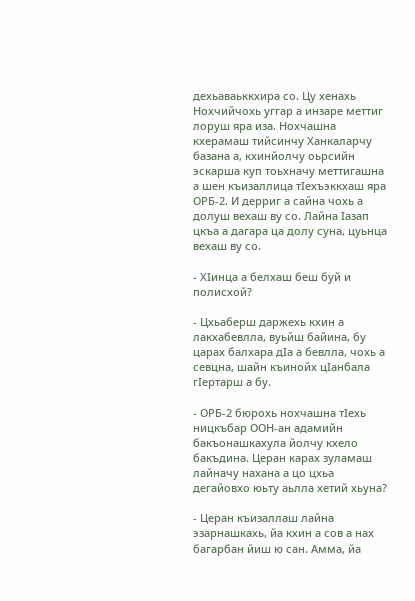дехьаваьккхира со. Цу хенахь Нохчийчохь уггар а инзаре меттиг лоруш яра иза. Нохчашна кхерамаш тийсинчу Ханкаларчу базана а, кхинйолчу оьрсийн эскарша куп тоьхначу меттигашна а шен къизаллица тIехъэккхаш яра ОРБ-2. И дерриг а сайна чохь а долуш вехаш ву со. Лайна Iазап цкъа а дагара ца долу суна, цуьнца вехаш ву со.

- ХIинца а белхаш беш буй и полисхой?

- Цхьаберш даржехь кхин а лакхабевлла, вуьйш байина, бу царах балхара дIа а бевлла, чохь а севцна, шайн къинойх цIанбала гIертарш а бу.

- ОРБ-2 бюрохь нохчашна тIехь ницкъбар ООН-ан адамийн бакъонашкахула йолчу кхело бакъдина. Церан карах зуламаш лайначу нахана а цо цхьа дегайовхо юьту аьлла хетий хьуна?

- Церан къизаллаш лайна эзарнашкахь, йа кхин а сов а нах багарбан йиш ю сан. Амма, йа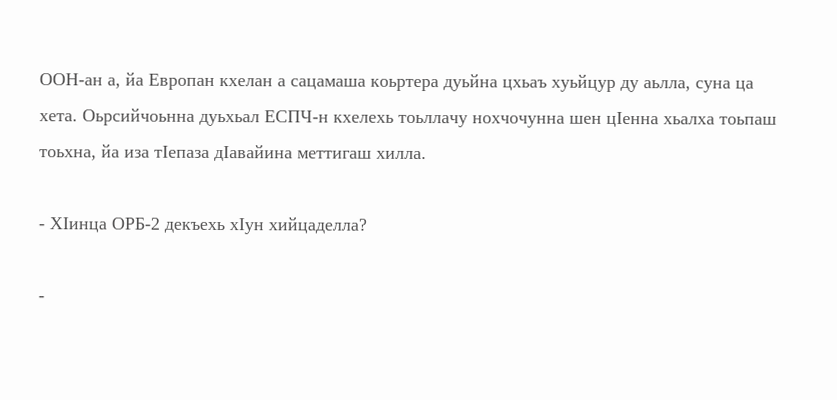ООН-ан а, йа Европан кхелан а сацамаша коьртера дуьйна цхьаъ хуьйцур ду аьлла, суна ца хета. Оьрсийчоьнна дуьхьал ЕСПЧ-н кхелехь тоьллачу нохчочунна шен цIенна хьалха тоьпаш тоьхна, йа иза тIепаза дIавайина меттигаш хилла.

- ХIинца ОРБ-2 декъехь хIун хийцаделла?

-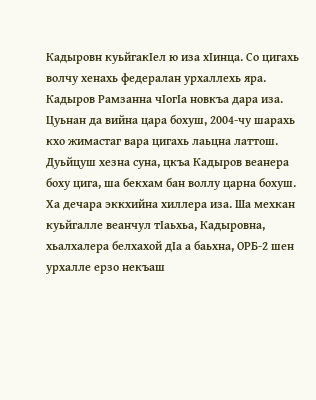Кадыровн куьйгакIел ю иза хIинца. Со цигахь волчу хенахь федералан урхаллехь яра. Кадыров Рамзанна чIогIа новкъа дара иза. Цуьнан да вийна цара бохуш, 2004-чу шарахь кхо жимастаг вара цигахь лаьцна латтош. Дуьйцуш хезна суна, цкъа Кадыров веанера боху цига, ша бекхам бан воллу царна бохуш. Ха дечара эккхийна хиллера иза. Ша мехкан куьйгалле веанчул тIаьхьа, Кадыровна, хьалхалера белхахой дIа а баьхна, ОРБ-2 шен урхалле ерзо некъаш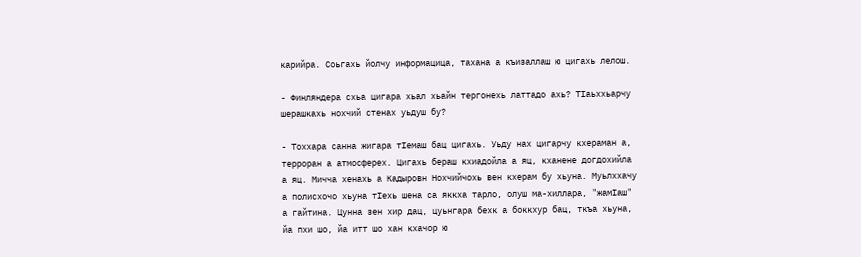карийра. Соьгахь йолчу информацица, тахана а къизаллаш ю цигахь лелош.

- Финляндера схьа цигара хьал хьайн тергонехь латтадо ахь? ТIаьххьарчу шерашкахь нохчий стенах уьдуш бу?

- Тоххара санна жигара тIемаш бац цигахь. Уьду нах цигарчу кхераман а, терроран а атмосферех. Цигахь бераш кхиадойла а яц, кханене догдохийла а яц. Мичча хенахь а Кадыровн Нохчийчохь вен кхерам бу хьуна. Муьлххачу а полисхочо хьуна тIехь шена са яккха тарло, олуш ма-хиллара, "жамIаш" а гайтина. Цунна зен хир дац, цуьнгара бехк а боккхур бац, ткъа хьуна, йа пхи шо, йа итт шо хан кхачор ю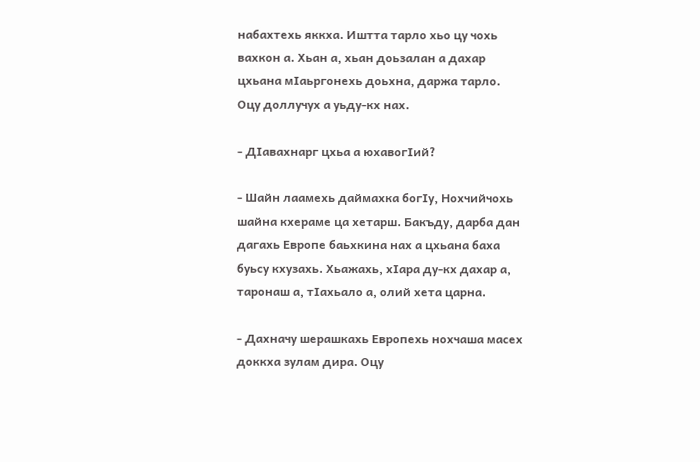набахтехь яккха. Иштта тарло хьо цу чохь вахкон а. Хьан а, хьан доьзалан а дахар цхьана мIаьргонехь доьхна, даржа тарло. Оцу доллучух а уьду-кх нах.

- ДIавахнарг цхьа а юхавогIий?

- Шайн лаамехь даймахка богIу, Нохчийчохь шайна кхераме ца хетарш. Бакъду, дарба дан дагахь Европе баьхкина нах а цхьана баха буьсу кхузахь. Хьажахь, хIара ду-кх дахар а, таронаш а, тIахьало а, олий хета царна.

- Дахначу шерашкахь Европехь нохчаша масех доккха зулам дира. Оцу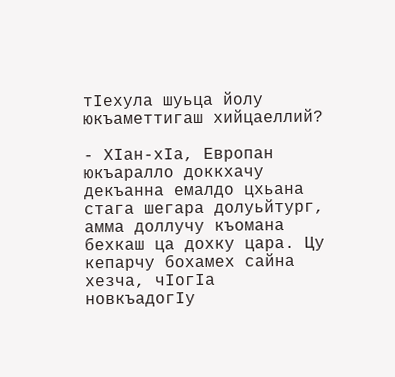тIехула шуьца йолу юкъаметтигаш хийцаеллий?

- ХIан-хIа, Европан юкъаралло доккхачу декъанна емалдо цхьана стага шегара долуьйтург, амма доллучу къомана бехкаш ца дохку цара. Цу кепарчу бохамех сайна хезча, чIогIа новкъадогIу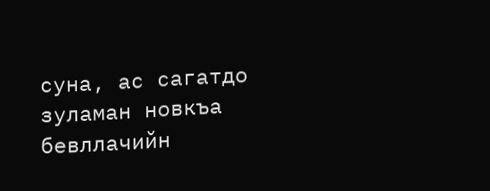суна, ас сагатдо зуламан новкъа бевллачийн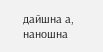дайшна а, наношна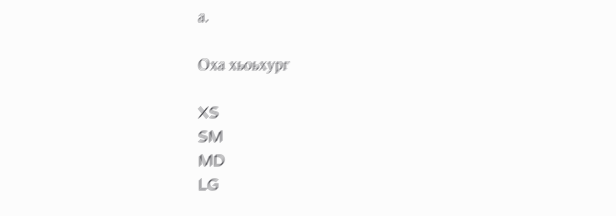а.

Оха хьоьхург

XS
SM
MD
LG